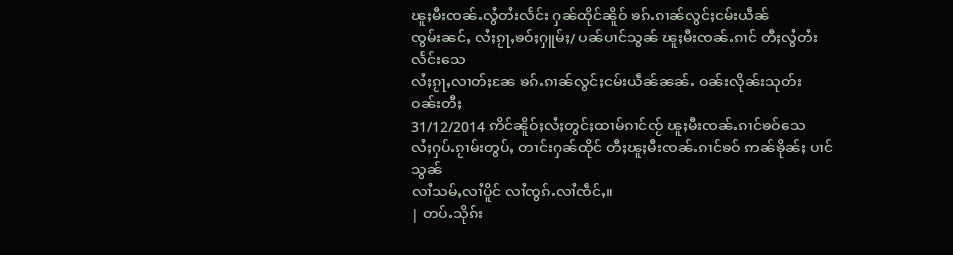ၽူႈမီးၸၼ်ႉလွႆတႆးလႅင်း ႁၼ်ထိုင်ၼိူဝ် ၶၵ်ႉၵၢၼ်လွင်ႈငမ်းယဵၼ်
ၸွမ်းၼင်ႇ လႆႈၵႂႃႇၶဝ်ႈႁူမ်ႈ/ ပၼ်ပၢင်သွၼ် ၽူႈမီးၸၼ်ႉၵၢင် တီႈလွႆတႆးလႅင်းသေ
လႆႈၵႂႃႇလၢတ်ႈၼႄ ၶၵ်ႉၵၢၼ်လွင်ႈငမ်းယဵၼ်ၼၼ်ႉ ဝၼ်းလိုၼ်းသုတ်း ဝၼ်းတီႈ
31/12/2014 ဢိင်ၼိူဝ်ႈလႆႈတွင်ႈထၢမ်ၵၢင်ၸႂ် ၽူႈမီးၸၼ်ႉၵၢင်ၶဝ်သေ
လႆႈႁပ်ႉၵႂၢမ်းတွပ်ႇ တၢင်းႁၼ်ထိုင် တီႈၽူႈမီးၸၼ်ႉၵၢင်ၶဝ် ဢၼ်ၶိုၼ်ႈ ပၢင်သွၼ်
လၢႆသမ်ႇလၢႆပိူင် လၢႆၸွၵ်ႉလၢႆၸဵင်ႇ။
| တပ်ႉသိုၵ်း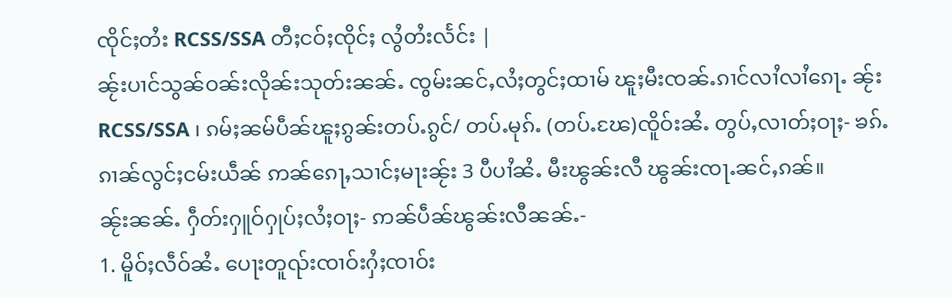ၸိုင်ႈတႆး RCSS/SSA တီႈငဝ်ႈၸိုင်ႈ လွႆတႆးလႅင်း |
ၼႂ်းပၢင်သွၼ်ဝၼ်းလိုၼ်းသုတ်းၼၼ်ႉ ၸွမ်းၼင်ႇလႆႈတွင်ႈထၢမ် ၽူႈမီးၸၼ်ႉၵၢင်လၢႆလၢႆၵေႃႉ ၼႂ်း RCSS/SSA ၊ ၵမ်ႈၼမ်ပဵၼ်ၽူႈၵွၼ်းတပ်ႉၵွင်/ တပ်ႉမုၵ်ႉ (တပ်ႉၽႄ)ၸိူဝ်းၼႆႉ တွပ်ႇလၢတ်ႈဝႃႈ- ၶၵ်ႉၵၢၼ်လွင်ႈငမ်းယဵၼ် ဢၼ်ၵေႃႇသၢင်ႈမႃးၼႂ်း 3 ပီပၢႆၼႆႉ မီးၽွၼ်းလီ ၽွၼ်းၸႃႉၼင်ႇၵၼ်။
ၼႂ်းၼၼ်ႉ ႁဵတ်းႁူဝ်ႁုပ်ႈလႆႈဝႃႈ- ဢၼ်ပဵၼ်ၽွၼ်းလီၼၼ်ႉ-
1. မိူဝ်ႈလဵဝ်ၼႆႉ ပေႃးတူၺ်းၸၢဝ်းႁႆႈၸၢဝ်း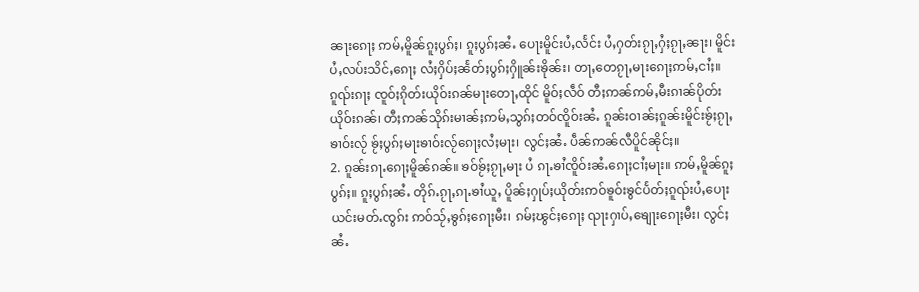ၼႃးၵေႃႈ ဢမ်ႇမိူၼ်ၵူႈပွၵ်ႈ၊ ၵူႈပွၵ်ႈၼႆႉ ပေႃးမိူင်းပႆႇလႅင်း ပႆႇႁတ်းၵႂႃႇႁႆႈၵႂႃႇၼႃး၊ မိူင်းပႆႇလပ်းသိင်ႇၵေႃႈ လႆႈႁိပ်ႈၼႅတ်ႈပွၵ်ႈႁိူၼ်းၶိုၼ်း၊ တႃႇတေၵႂႃႇမႃးၵေႃႈဢမ်ႇငၢႆႈ။ ၵူၺ်းၵႃႈ ၸူဝ်ႈၵိုတ်းယိုဝ်းၵၼ်မႃးတေႃႇထိုင် မိူဝ်ႈလဵဝ် တီႈဢၼ်ဢမ်ႇမီးၵၢၼ်ပိုတ်းယိုဝ်းၵၼ်၊ တီႈဢၼ်သိုၵ်းမၢၼ်ႈဢမ်ႇသွၵ်ႈတဝ်ၸိူဝ်းၼႆႉ ၵူၼ်းဝၢၼ်ႈၵူၼ်းမိူင်းၶႂ်ႈၵႂႃႇၶၢဝ်းလႂ် ၶႂ်ႈပွၵ်ႈမႃးၶၢဝ်းလႂ်ၵေႃႈလႆႈမႃး၊ လွင်ႈၼႆႉ ပဵၼ်ဢၼ်လီပိူင်ၼိုင်ႈ။
2. ၵူၼ်းၵႃႉၵေႃႈမိူၼ်ၵၼ်။ ၶဝ်ၶႂ်ႈၵႂႃႇမႃး ပႆ ၵႃႉၶၢႆၸိူဝ်းၼႆႉၵေႃႈငၢႆႈမႃး။ ဢမ်ႇမိူၼ်ၵူႈပွၵ်ႈ။ ၵူႈပွၵ်ႈၼႆႉ တိုၵ်ႉၵႂႃႇၵႃႉၶၢႆယူႇ ပိူၼ်ႈႁုပ်ႈယိုတ်းဢဝ်ၶူဝ်းၶွင်ပႅတ်ႈၵူၺ်းပႆႇပေႃး ယင်းမတ်ႉၸွၵ်း ဢဝ်သႂ်ႇၶွၵ်ႈၵေႃႈမီး၊ ၵမ်ႈၽွင်ႈၵေႃႈ ၺႃးႁၢပ်ႇၶျေႃးၵေႃႈမီး၊ လွင်ႈၼႆႉ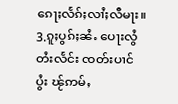ၵေႃႈလႅၵ်ႈလၢႆႈလီမႃး။
3.ၵူႈပွၵ်ႈၼႆႉ ပေႃးလွႆတႆးလႅင်း ၸတ်းပၢင်ပွႆး ၽႂ်ဢမ်ႇ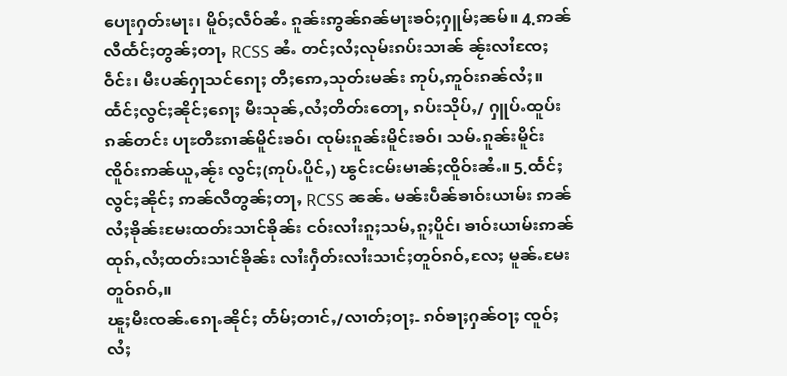ပေႃးႁတ်းမႃး၊ မိူဝ်ႈလဵဝ်ၼႆႉ ၵူၼ်းဢွၼ်ၵၼ်မႃးၶဝ်ႈႁူမ်ႈၼမ်။ 4.ဢၼ်လီထႅင်ႈတွၼ်ႈတႃႇ RCSS ၼႆႉ တင်ႈလႆႈလုမ်းၵပ်းသၢၼ် ၼႂ်းလၢႆၸႄႈဝဵင်း၊ မီးပၼ်ႁႃသင်ၵေႃႈ တီႈဢေႇသုတ်းမၼ်း ဢုပ်ႇဢူဝ်းၵၼ်လႆႈ။ ထႅင်ႈလွင်ႈၼိုင်ႈၵေႃႈ မီးသုၼ်ႇလႆႈတိတ်းတေႃႇ ၵပ်းသိုပ်ႇ/ ႁူပ်ႉထူပ်းၵၼ်တင်း ပႃႊတီႊၵၢၼ်မိူင်းၶဝ်၊ ၸုမ်းၵူၼ်းမိူင်းၶဝ်၊ သမ်ႉၵူၼ်းမိူင်းၸိူဝ်းဢၼ်ယူႇၼႂ်း လွင်ႈ(ဢုပ်ႉပိူင်ႇ) ၽွင်းငမ်းမၢၼ်ႈၸိူဝ်းၼႆႉ။ 5.ထႅင်ႈလွင်ႈၼိုင်ႈ ဢၼ်လီတွၼ်ႈတႃႇ RCSS ၼၼ်ႉ မၼ်းပဵၼ်ၶၢဝ်းယၢမ်း ဢၼ်လႆႈၶိုၼ်းမႄးထတ်းသၢင်ၶိုၼ်း ငဝ်းလၢႆးၵူႈသမ်ႇၵူႈပိူင်၊ ၶၢဝ်းယၢမ်းဢၼ်ထုၵ်ႇလႆႈထတ်းသၢင်ၶိုၼ်း လၢႆးႁဵတ်းလၢႆးသၢင်ႈတူဝ်ၵဝ်ႇလႄႈ မူၼ်ႉမႄးတူဝ်ၵဝ်ႇ။
ၽူႈမီးၸၼ်ႉၵေႃႉၼိုင်ႈ တႅမ်ႈတၢင်ႇ/လၢတ်ႈဝႃႈ- ၵဝ်ၶႃႈႁၼ်ဝႃႈ ၸူဝ်ႈလႆႈ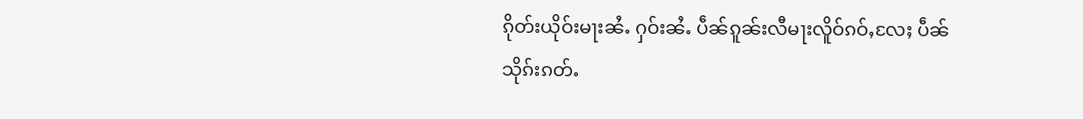ၵိုတ်းယိုဝ်းမႃးၼႆႉ ႁဝ်းၼႆႉ ပဵၼ်ၵူၼ်းလီမႃးလိူဝ်ၵဝ်ႇလႄႈ ပဵၼ်သိုၵ်းၵတ်ႉ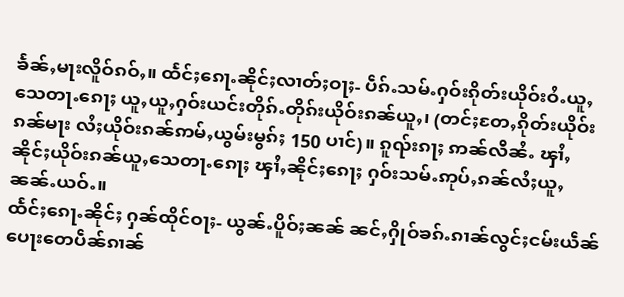ၶႅၼ်ႇမႃးလိူဝ်ၵဝ်ႇ။ ထႅင်ႈၵေႃႉၼိုင်ႈလၢတ်ႈဝႃႈ- ပဵၵ်ႉသမ်ႉႁဝ်းၵိုတ်းယိုဝ်းဝႆႉယူႇသေတႃႉၵေႃႈ ယူႇယူႇႁဝ်းယင်းတိုၵ်ႉတိုၵ်းယိုဝ်းၵၼ်ယူႇ၊ (တင်ႈတႄႇၵိုတ်းယိုဝ်းၵၼ်မႃး လႆႈယိုဝ်းၵၼ်ဢမ်ႇယွမ်းမွၵ်ႈ 150 ပၢင်)။ ၵူၺ်းၵႃႈ ဢၼ်လီၼႆႉ ၾၢႆႇၼိုင်ႈယိုဝ်းၵၼ်ယူႇသေတႃႉၵေႃႈ ၾၢႆႇၼိုင်ႈၵေႃႈ ႁဝ်းသမ်ႉဢုပ်ႇၵၼ်လႆႈယူႇၼၼ်ႉယဝ်ႉ။
ထႅင်ႈၵေႃႉၼိုင်ႈ ႁၼ်ထိုင်ဝႃႈ- ယွၼ်ႉပိူဝ်ႈၼၼ် ၼင်ႇႁိုဝ်ၶၵ်ႉၵၢၼ်လွင်ႈငမ်းယဵၼ် ပေႃးတေပဵၼ်ၵၢၼ်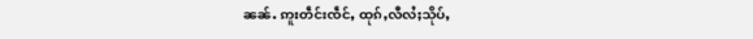ၼၼ်ႉ ဢူးတဵင်းၸဵင်ႇ ထုၵ်ႇလီလႆႈသိုပ်ႇ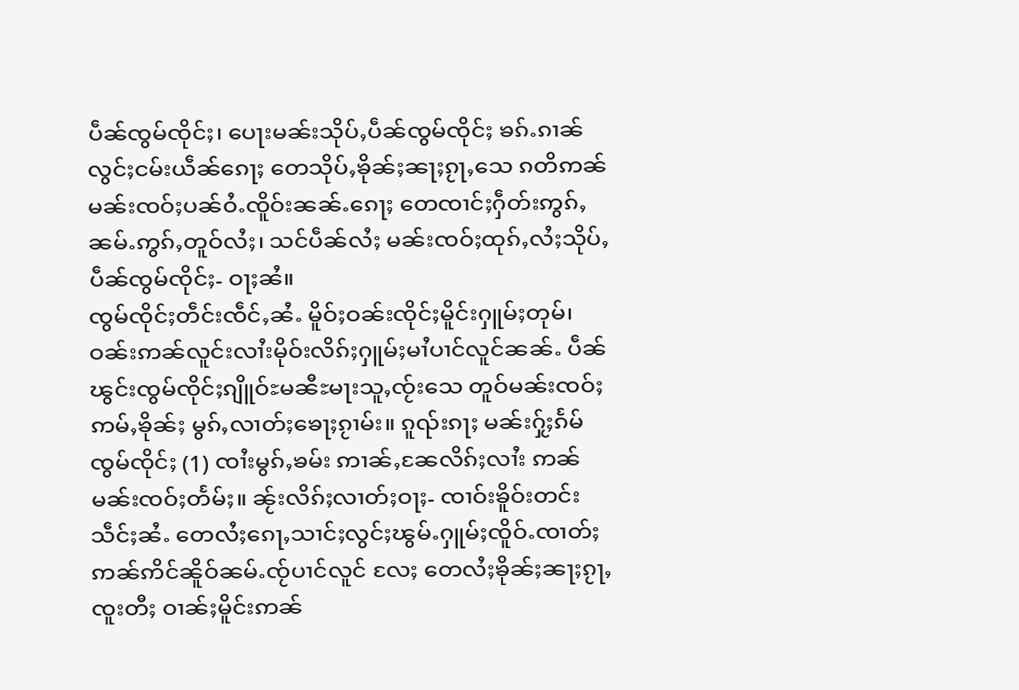ပဵၼ်ၸွမ်ၸိုင်ႈ၊ ပေႃးမၼ်းသိုပ်ႇပဵၼ်ၸွမ်ၸိုင်ႈ ၶၵ်ႉၵၢၼ်လွင်ႈငမ်းယဵၼ်ၵေႃႈ တေသိုပ်ႇၶိုၼ်ႈၼႃႈၵႂႃႇသေ ၵတိဢၼ်မၼ်းၸဝ်ႈပၼ်ဝႆႉၸိူဝ်းၼၼ်ႉၵေႃႈ တေၸၢင်ႈႁဵတ်းဢွၵ်ႇၼမ်ႉဢွၵ်ႇတူဝ်လႆႈ၊ သင်ပဵၼ်လႆႈ မၼ်းၸဝ်ႈထုၵ်ႇလႆႈသိုပ်ႇပဵၼ်ၸွမ်ၸိုင်ႈ- ဝႃႈၼႆ။
ၸွမ်ၸိုင်ႈတဵင်းၸဵင်ႇၼႆႉ မိူဝ်ႈဝၼ်းၸိုင်ႈမိူင်းႁူမ်ႈတုမ်၊ ဝၼ်းဢၼ်လူင်းလၢႆးမိုဝ်းလိၵ်ႈႁူမ်ႈမၢႆပၢင်လူင်ၼၼ်ႉ ပဵၼ်ၽွင်းၸွမ်ၸိုင်ႈၵျိူဝ်ႊမၼီႊမႃးသူႇၸႂ်းသေ တူဝ်မၼ်းၸဝ်ႈဢမ်ႇၶိုၼ်ႈ မွၵ်ႇလၢတ်ႈၶေႃႈၵႂၢမ်း။ ၵူၺ်းၵႃႈ မၼ်းႁႂ်ႈၵႅမ်ၸွမ်ၸိုင်ႈ (1) ၸၢႆးမွၵ်ႇၶမ်း ဢၢၼ်ႇၼႄလိၵ်ႈလၢႆး ဢၼ်မၼ်းၸဝ်ႈတႅမ်ႈ။ ၼႂ်းလိၵ်ႈလၢတ်ႈဝႃႈ- ၸၢဝ်းၶိူဝ်းတင်းသဵင်ႈၼႆႉ တေလႆႈၵေႃႇသၢင်ႈလွင်ႈၽွမ်ႉႁူမ်ႈၸိူဝ်ႉၸၢတ်ႈ ဢၼ်ဢိင်ၼိူဝ်ၼမ်ႉၸႂ်ပၢင်လူင် လႄႈ တေလႆႈၶိုၼ်ႈၼႃႈၵႂႃႇၸူးတီႈ ဝၢၼ်ႈမိူင်းဢၼ်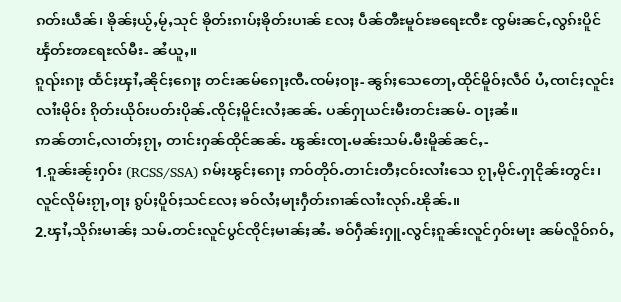ၵတ်းယဵၼ်၊ ၶိုၼ်ႈယႂ်ႇမႂ်ႇသုင် ၶိုတ်းၵၢပ်ႈၶိုတ်းပၢၼ် လႄႈ ပဵၼ်ၻီႊမူဝ်ႊၶရေႊၸီႊ ၸွမ်းၼင်ႇလွၵ်းပိူင်ၾႅတ်ႊၻရႄႊလ်မီး- ၼႆယူႇ။
ၵူၺ်းၵႃႈ ထႅင်ႈၾၢႆႇၼိုင်ႈၵေႃႈ တင်းၼမ်ၵေႃႈၸီႉၸမ်ႈဝႃႈ- ၼွၵ်ႈသေတေႃႇထိုင်မိူဝ်ႈလဵဝ် ပႆႇၸၢင်ႈလူင်းလၢႆးမိုဝ်း ၵိုတ်းယိုဝ်းပတ်းပိုၼ်ႉၸိုင်ႈမိူင်းလႆႈၼၼ်ႉ ပၼ်ႁႃယင်းမီးတင်းၼမ်- ဝႃႈၼႆ။
ဢၼ်တၢင်ႇလၢတ်ႈၵႂႃႇ တၢင်းႁၼ်ထိုင်ၼၼ်ႉ ၽွၼ်းၸႃႉမၼ်းသမ်ႉမီးမိူၼ်ၼင်ႇ-
1.ၵူၼ်းၼႂ်းႁဝ်း (RCSS/SSA) ၵမ်ႈၽွင်ႈၵေႃႈ ဢဝ်တိုဝ်ႉတၢင်းတီႈငဝ်းလၢႆးသေ ၵႂႃႇမိုင်ႉႁႃငိုၼ်းတွင်း၊ လူင်လိုမ်းၵႂႃႇဝႃႈ ၵွပ်ႈပိူဝ်ႈသင်လႄႈ ၶဝ်လႆႈမႃးႁဵတ်းၵၢၼ်လၢႆးလုၵ်ႉၽိုၼ်ႉ။
2.ၾၢႆႇသိုၵ်းမၢၼ်ႈ သမ်ႉတင်းလူင်ပွင်ၸိုင်ႈမၢၼ်ႈၼႆႉ ၶဝ်ႁဵၼ်းႁူႉလွင်ႈၵူၼ်းလူင်ႁဝ်းမႃး ၼမ်လိူဝ်ၵဝ်ႇ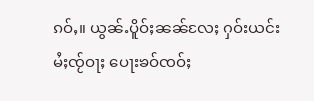ၵဝ်ႇ။ ယွၼ်ႉပိူဝ်ႈၼၼ်လႄႈ ႁဝ်းယင်းမႆႈၸႂ်ဝႃႈ ပေႃးၶဝ်ၸဝ်ႈ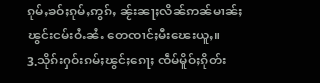ၵုမ်ႇၶဝ်ႈၵုမ်ႇဢွၵ်ႇ ၼႂ်းၼႃႈလိၼ်ဢၼ်မၢၼ်ႈၽွင်းငမ်းဝႆႉၼႆႉ တေၸၢင်ႈမီးၽေးယူႇ။
3.သိုၵ်းႁဝ်းၵမ်ႈၽွင်ႈၵေႃႈ ၸဵမ်မိူဝ်ႈၵိုတ်း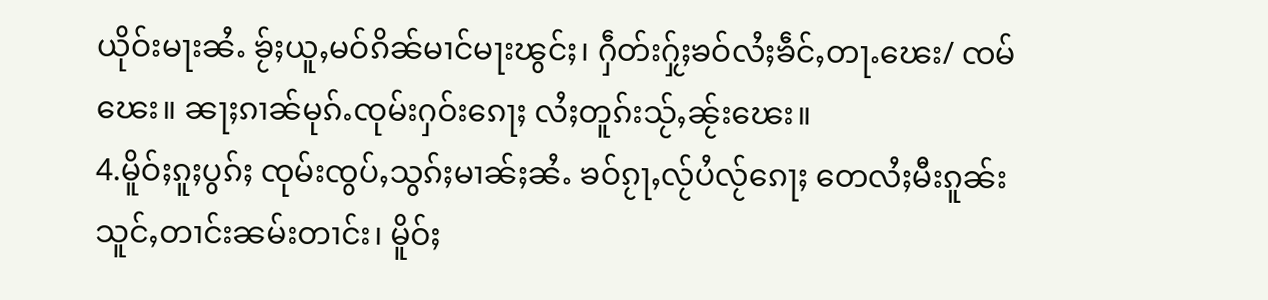ယိုဝ်းမႃးၼႆႉ ၶႂ်ႈယူႇမဝ်ၵိၼ်မၢင်မႃးၽွင်ႈ၊ ႁဵတ်းႁႂ်ႈၶဝ်လႆႈၶဵင်ႇတႃႉၽေး/ ၸမ်ၽေး။ ၼႃႈၵၢၼ်မုၵ်ႉၸုမ်းႁဝ်းၵေႃႈ လႆႈတူၵ်းသႂ်ႇၼႂ်းၽေး။
4.မိူဝ်ႈၵူႈပွၵ်ႈ ၸုမ်းၸွပ်ႇသွၵ်ႈမၢၼ်ႈၼႆႉ ၶဝ်ၵႂႃႇလႂ်ပႆလႂ်ၵေႃႈ တေလႆႈမီးၵူၼ်းသူင်ႇတၢင်းၼမ်းတၢင်း၊ မိူဝ်ႈ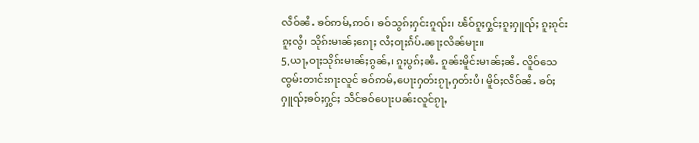လဵဝ်ၼႆႉ ၶဝ်ဢမ်ႇဢဝ်၊ ၶဝ်သွၵ်ႈႁင်းၵူၺ်း၊ ၽႅဝ်ၵူႈႁွင်ႈၵူႈႁူၺ်ႈ ၵူႈၵုင်းၵူႈလွႆ၊ သိုၵ်းမၢၼ်ႈၵေႃႈ လႆႈဝႃႈၵႅပ်ႉၼႃႈလိၼ်မႃး။
5.ယႃႇဝႃႈသိုၵ်းမၢၼ်ႈၵွၼ်ႇ၊ ၵူႈပွၵ်ႈၼႆႉ ၵူၼ်းမိူင်းမၢၼ်ႈၼႆႉ လိူဝ်သေၸွမ်းတၢင်းၵႃးလူင် ၶဝ်ဢမ်ႇပေႃးႁတ်းၵႂႃႇႁတ်းပႆ၊ မိူဝ်ႈလဵဝ်ၼႆႉ ၶဝ်ႈႁူၺ်ႈၶဝ်ႈႁွင်ႈ သဵင်ၶဝ်ပေႃးပၼ်းလူင်ၵႂႃႇ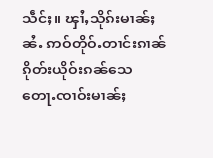သဵင်ႈ။ ၾၢႆႇသိုၵ်းမၢၼ်ႈၼႆႉ ဢဝ်တိုဝ်ႉတၢင်းၵၢၼ်ၵိုတ်းယိုဝ်းၵၼ်သေ တေႃႉၸၢဝ်းမၢၼ်ႈ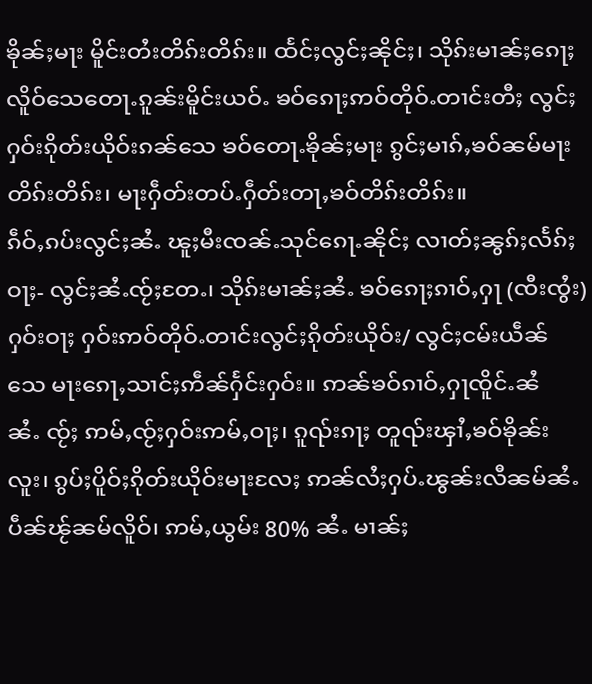ၶိုၼ်ႈမႃး မိူင်းတႆးတိၵ်းတိၵ်း။ ထႅင်ႈလွင်ႈၼိုင်ႈ၊ သိုၵ်းမၢၼ်ႈၵေႃႈ လိူဝ်သေတေႃႉၵူၼ်းမိူင်းယဝ်ႉ ၶဝ်ၵေႃႈဢဝ်တိုဝ်ႉတၢင်းတီႈ လွင်ႈႁဝ်းၵိုတ်းယိုဝ်းၵၼ်သေ ၶဝ်တေႃႉၶိုၼ်ႈမႃး ၵွင်ႈမၢၵ်ႇၶဝ်ၼမ်မႃးတိၵ်းတိၵ်း၊ မႃးႁဵတ်းတပ်ႉႁဵတ်းတႃႇၶဝ်တိၵ်းတိၵ်း။
ၵဵဝ်ႇၵပ်းလွင်ႈၼႆႉ ၽူႈမီးၸၼ်ႉသုင်ၵေႃႉၼိုင်ႈ လၢတ်ႈၼွၵ်ႈလႅၵ်ႈဝႃႈ- လွင်ႈၼႆႉၸႂ်ႈတႄႉ၊ သိုၵ်းမၢၼ်ႈၼႆႉ ၶဝ်ၵေႃႈၵၢဝ်ႇႁႃ (ၸီးၸွႆး) ႁဝ်းဝႃႈ ႁဝ်းဢဝ်တိုဝ်ႉတၢင်းလွင်ႈၵိုတ်းယိုဝ်း/ လွင်ႈငမ်းယဵၼ်သေ မႃးၵေႃႇသၢင်ႈဢဵၼ်ႁႅင်းႁဝ်း။ ဢၼ်ၶဝ်ၵၢဝ်ႇႁႃၸိူင်ႉၼႆၼႆႉ ၸႂ်ႈ ဢမ်ႇၸႂ်ႈႁဝ်းဢမ်ႇဝႃႈ၊ ၵူၺ်းၵႃႈ တူၺ်းၾၢႆႇၶဝ်ၶိုၼ်းလူး၊ ၵွပ်ႈပိူဝ်ႈၵိုတ်းယိုဝ်းမႃးလႄႈ ဢၼ်လႆႈႁပ်ႉၽွၼ်းလီၼမ်ၼႆႉ ပဵၼ်ၽႂ်ၼမ်လိူဝ်၊ ဢမ်ႇယွမ်း 80% ၼႆႉ မၢၼ်ႈ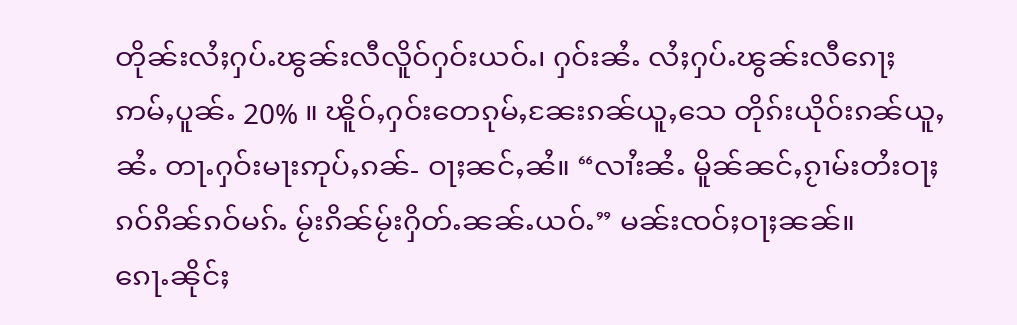တိုၼ်းလႆႈႁပ်ႉၽွၼ်းလီလိူဝ်ႁဝ်းယဝ်ႉ၊ ႁဝ်းၼႆႉ လႆႈႁပ်ႉၽွၼ်းလီၵေႃႈ ဢမ်ႇပူၼ်ႉ 20% ။ ၽိူဝ်ႇႁဝ်းတေၵုမ်ႇၼႄးၵၼ်ယူႇသေ တိုၵ်းယိုဝ်းၵၼ်ယူႇၼႆႉ တႃႉႁဝ်းမႃးဢုပ်ႇၵၼ်- ဝႃႈၼင်ႇၼႆ။ “လၢႆးၼႆႉ မိူၼ်ၼင်ႇၵႂၢမ်းတႆးဝႃႈ ၵဝ်ၵိၼ်ၵဝ်မၵ်ႉ မႂ်းၵိၼ်မႂ်းႁိတ်ႉၼၼ်ႉယဝ်ႉ” မၼ်းၸဝ်ႈဝႃႈၼၼ်။
ၵေႃႉၼိုင်ႈ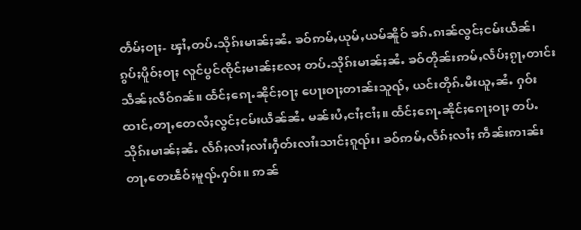တႅမ်ႈဝႃႈ- ၾၢႆႇတပ်ႉသိုၵ်းမၢၼ်ႈၼႆႉ ၶဝ်ဢမ်ႇယုမ်ႇယမ်ၼိူဝ် ၶၵ်ႉၵၢၼ်လွင်ႈငမ်းယဵၼ်၊ ၵွပ်ႈပိူဝ်ႈဝႃႈ လူင်ပွင်ၸိုင်ႈမၢၼ်ႈလႄႈ တပ်ႉသိုၵ်းမၢၼ်ႈၼႆႉ ၶဝ်တိုၼ်းဢမ်ႇလႅပ်ႈၵႂႃႇတၢင်းသဵၼ်ႈလဵဝ်ၵၼ်။ ထႅင်ႈၵေႃႉၼိုင်ႈဝႃႈ ပေႃးဝႃႈတၢၼ်းသူၺ်ႇ ယင်းတိုၵ်ႉမီးယူႇၼႆႉ ႁဝ်းထၢင်ႇတႃႇတေလႆႈလွင်ႈငမ်းယဵၼ်ၼႆႉ မၼ်းပႆႇငၢႆႈငၢႆႈ။ ထႅင်ႈၵေႃႉၼိုင်ႈၵေႃႈဝႃႈ တပ်ႉသိုၵ်းမၢၼ်ႈၼႆႉ လႅၵ်ႈလၢႆႈလၢႆးႁဵတ်းလၢႆးသၢင်ႈၵူၺ်း၊ ၶဝ်ဢမ်ႇလႅၵ်ႈလၢႆႈ ဢဵၼ်းဢၢၼ်းတႃႇတေၽဵဝ်ႈမူၺ်ႉႁဝ်း။ ဢၼ်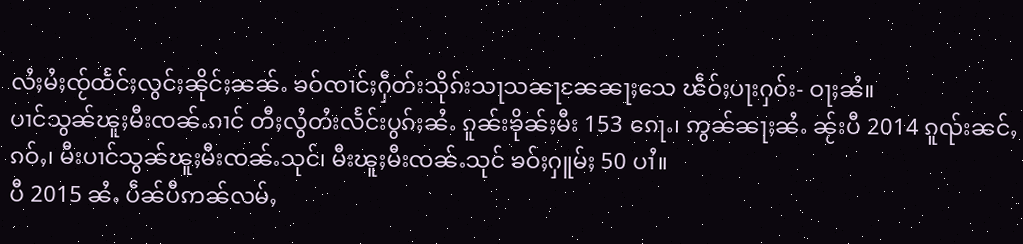လႆႈမႆႈၸႂ်ထႅင်ႈလွင်ႈၼိုင်ႈၼၼ်ႉ ၶဝ်ၸၢင်ႈႁဵတ်းသိုၵ်းသႃသၼႃၼႄၼႃႈသေ ၽဵဝ်ႈပႃးႁဝ်း- ဝႃႈၼႆ။
ပၢင်သွၼ်ၽူႈမီးၸၼ်ႉၵၢင် တီႈလွႆတႆးလႅင်းပွၵ်ႈၼႆႉ ၵူၼ်းၶိုၼ်ႈမီး 153 ၵေႃႉ၊ ဢွၼ်ၼႃႈၼႆႉ ၼႂ်းပီ 2014 ၵူၺ်းၼင်ႇၵဝ်ႇ၊ မီးပၢင်သွၼ်ၽူႈမီးၸၼ်ႉသုင်၊ မီးၽူႈမီးၸၼ်ႉသုင် ၶဝ်ႈႁူမ်ႈ 50 ပၢႆ။
ပီ 2015 ၼႆႉ ပဵၼ်ပီဢၼ်လမ်ႇ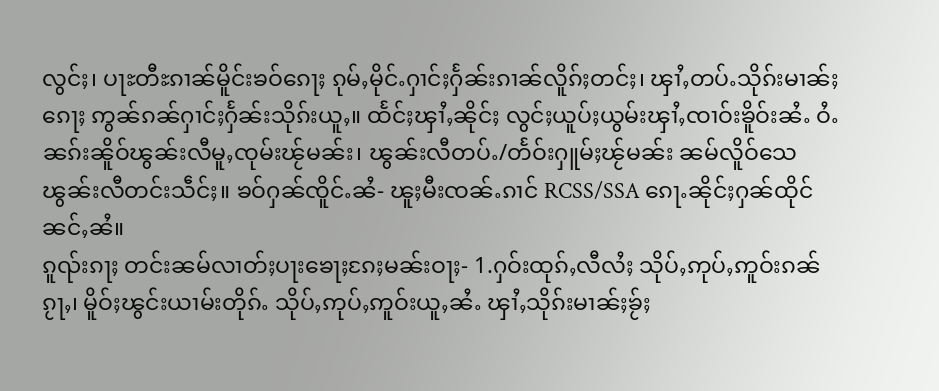လွင်ႈ၊ ပႃႊတီႊၵၢၼ်မိူင်းၶဝ်ၵေႃႈ ၵုမ်ႇမိုင်ႉႁၢင်ႈႁႅၼ်းၵၢၼ်လိူၵ်ႈတင်ႈ၊ ၾၢႆႇတပ်ႉသိုၵ်းမၢၼ်ႈၵေႃႈ ဢွၼ်ၵၼ်ႁၢင်ႈႁႅၼ်းသိုၵ်းယူႇ။ ထႅင်ႈၾၢႆႇၼိုင်ႈ လွင်ႈယူပ်ႈယွမ်းၾၢႆႇၸၢဝ်းၶိူဝ်းၼႆႉ ဝႆႉၼၵ်းၼိူဝ်ၽွၼ်းလီမူႇၸုမ်းၽႂ်မၼ်း၊ ၽွၼ်းလီတပ်ႉ/တႅဝ်းႁူမ်ႈၽႂ်မၼ်း ၼမ်လိူဝ်သေၽွၼ်းလီတင်းသဵင်ႈ။ ၶဝ်ႁၼ်ၸိူင်ႉၼႆ- ၽူႈမီးၸၼ်ႉၵၢင် RCSS/SSA ၵေႃႉၼိုင်ႈႁၼ်ထိုင်ၼင်ႇၼႆ။
ၵူၺ်းၵႃႈ တင်းၼမ်လၢတ်ႈပႃးၶေႃႈၵႄႈမၼ်းဝႃႈ- 1.ႁဝ်းထုၵ်ႇလီလႆႈ သိုပ်ႇဢုပ်ႇဢူဝ်းၵၼ်ၵႂႃႇ၊ မိူဝ်ႈၽွင်းယၢမ်းတိုၵ်ႉ သိုပ်ႇဢုပ်ႇဢူဝ်းယူႇၼႆႉ ၾၢႆႇသိုၵ်းမၢၼ်ႈၶႂ်ႈ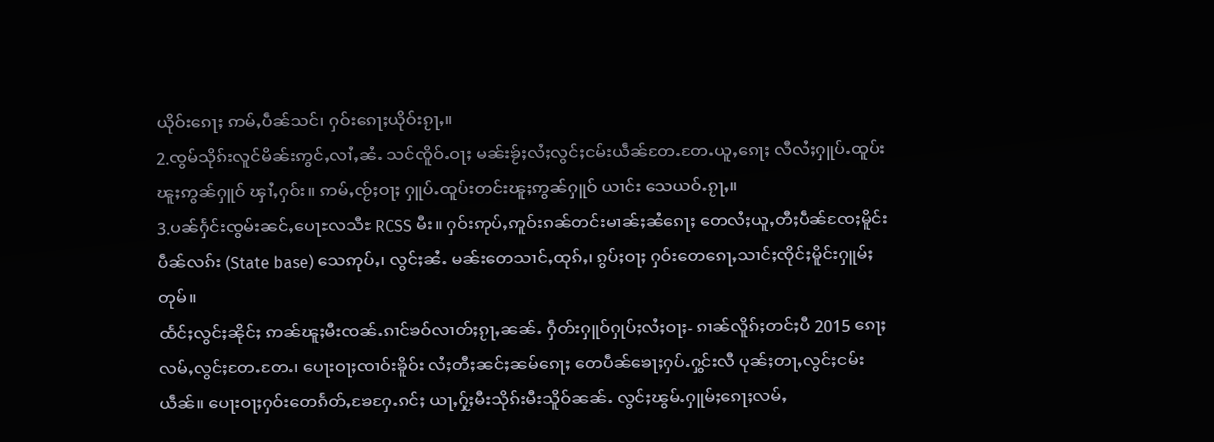ယိုဝ်းၵေႃႈ ဢမ်ႇပဵၼ်သင်၊ ႁဝ်းၵေႃႈယိုဝ်းၵႂႃႇ။
2.ၸွမ်သိုၵ်းလူင်မိၼ်းဢွင်ႇလၢႆႇၼႆႉ သင်ၸိူဝ်ႉဝႃႈ မၼ်းၶႂ်ႈလႆႈလွင်ႈငမ်းယဵၼ်တႄႉတႄႉယူႇၵေႃႈ လီလႆႈႁူပ်ႉထူပ်းၽူႈဢွၼ်ႁူဝ် ၾၢႆႇႁဝ်း။ ဢမ်ႇၸႂ်ႈဝႃႈ ႁူပ်ႉထူပ်းတင်းၽူႈဢွၼ်ႁူဝ် ယၢင်း သေယဝ်ႉၵႂႃႇ။
3.ပၼ်ႁႅင်းၸွမ်းၼင်ႇပေႃႊလသီႊ RCSS မီး။ ႁဝ်းဢုပ်ႇဢူဝ်းၵၼ်တင်းမၢၼ်ႈၼႆၵေႃႈ တေလႆႈယူႇတီႈပဵၼ်ၸႄႈမိူင်းပဵၼ်လၵ်း (State base) သေဢုပ်ႇ၊ လွင်ႈၼႆႉ မၼ်းတေသၢင်ႇထုၵ်ႇ၊ ၵွပ်ႈဝႃႈ ႁဝ်းတေၵေႃႇသၢင်ႈၸိုင်ႈမိူင်းႁူမ်ႈတုမ်။
ထႅင်ႈလွင်ႈၼိုင်ႈ ဢၼ်ၽူႈမီးၸၼ်ႉၵၢင်ၶဝ်လၢတ်ႈၵႂႃႇၼၼ်ႉ ႁဵတ်းႁူဝ်ႁုပ်ႈလႆႈဝႃႈ- ၵၢၼ်လိူၵ်ႈတင်ႈပီ 2015 ၵေႃႈလမ်ႇလွင်ႈတႄႉတႄႉ၊ ပေႃးဝႃႈၸၢဝ်းၶိူဝ်း လႆႈတီႈၼင်ႈၼမ်ၵေႃႈ တေပဵၼ်ၶေႃႈႁပ်ႉႁွင်းလီ ပုၼ်ႈတႃႇလွင်ႈငမ်းယဵၼ်။ ပေႃးဝႃႈႁဝ်းတေၵႅတ်ႇၶႄႁႄႉၵင်ႈ ယႃႇႁႂ်ႈမီးသိုၵ်းမီးသိူဝ်ၼၼ်ႉ လွင်ႈၽွမ်ႉႁူမ်ႈၵေႃႈလမ်ႇ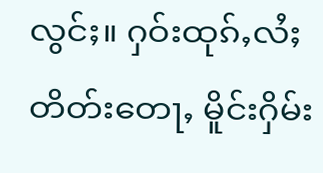လွင်ႈ။ ႁဝ်းထုၵ်ႇလႆႈတိတ်းတေႃႇ မိူင်းႁိမ်း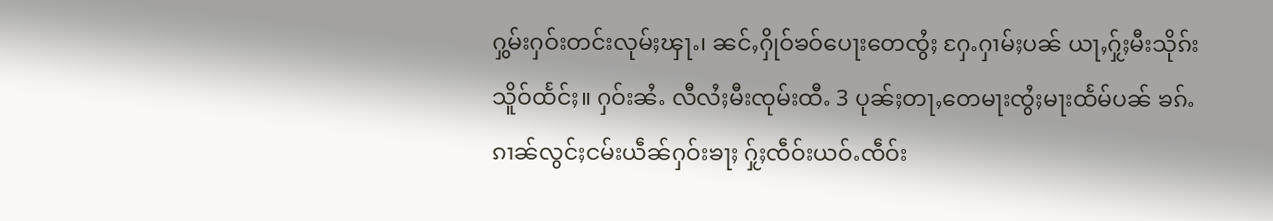ႁွမ်းႁဝ်းတင်းလုမ်ႈၾႃႉ၊ ၼင်ႇႁိုဝ်ၶဝ်ပေႃးတေၸွႆႈ ႁႄႉႁၢမ်ႈပၼ် ယႃႇႁႂ်ႈမီးသိုၵ်းသိူဝ်ထႅင်ႈ။ ႁဝ်းၼႆႉ လီလႆႈမီးၸုမ်းထီႉ 3 ပုၼ်ႈတႃႇတေမႃးၸွႆႈမႃးထႅမ်ပၼ် ၶၵ်ႉၵၢၼ်လွင်ႈငမ်းယဵၼ်ႁဝ်းၶႃႈ ႁႂ်ႈၸဵဝ်းယဝ်ႉၸဵဝ်း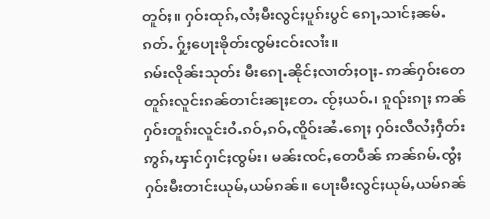တူဝ်ႈ။ ႁဝ်းထုၵ်ႇလႆႈမီးလွင်ႈပူၵ်းပွင် ၵေႃႇသၢင်ႈၼမ်ႉၵတ်ႉ ႁႂ်ႈပေႃးၶိုတ်းၸွမ်းငဝ်းလၢႆး။
ၵမ်းလိုၼ်းသုတ်း မီးၵေႃႉၼိုင်ႈလၢတ်ႈဝႃႈ- ဢၼ်ႁဝ်းတေတူၵ်းလူင်းၵၼ်တၢင်းၼႃႈတႄႉ ၸႂ်ႈယဝ်ႉ၊ ၵူၺ်းၵႃႈ ဢၼ်ႁဝ်းတူၵ်းလူင်းဝႆႉၵဝ်ႇၵဝ်ႇၸိူဝ်းၼႆႉၵေႃႈ ႁဝ်းလီလႆႈႁဵတ်းဢွၵ်ႇၾၢင်ႁၢင်ႈၸွမ်း၊ မၼ်းၸင်ႇတေပဵၼ် ဢၼ်ၵမ်ႉၸွႆႈႁဝ်းမီးတၢင်းယုမ်ႇယမ်ၵၼ်။ ပေႃးမီးလွင်ႈယုမ်ႇယမ်ၵၼ်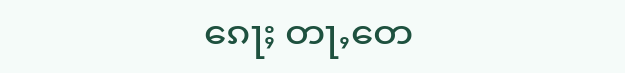ၵေႃႈ တႃႇတေ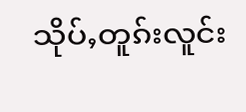သိုပ်ႇတူၵ်းလူင်း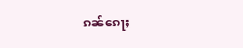ၵၼ်ၵေႃႈ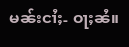မၼ်းငၢႆႈ- ဝႃႈၼႆ။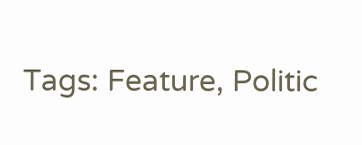Tags: Feature, Politic